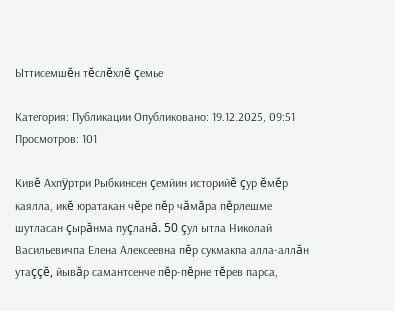Ыттисемшĕн тĕслĕхлĕ çемье

Категория: Публикации Опубликовано: 19.12.2025, 09:51 Просмотров: 101

Кивĕ Ахпÿртри Рыбкинсен çемйин историйĕ çур ĕмĕр каялла, икĕ юратакан чĕре пĕр чăмăра пĕрлешме шутласан çырăнма пуçланă. 50 çул ытла Николай Васильевичпа Елена Алексеевна пĕр сукмакпа алла-аллăн утаççĕ, йывăр самантсенче пĕр-пĕрне тĕрев парса,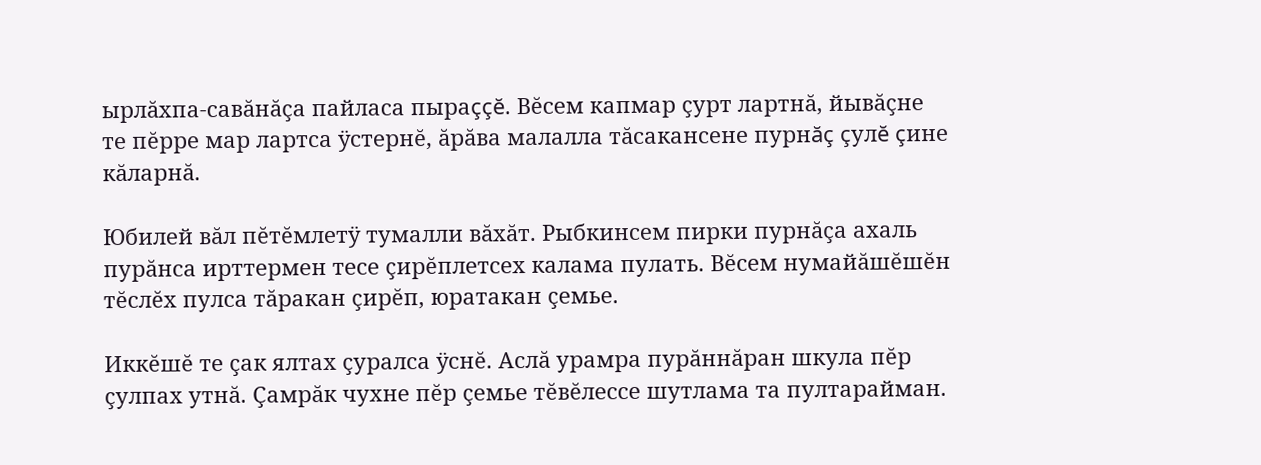ырлăхпа-савăнăçа пайласа пыраççĕ. Вĕсем капмар çурт лартнă, йывăçне те пĕрре мар лартса ÿстернĕ, ăрăва малалла тăсакансене пурнăç çулĕ çине кăларнă.

Юбилей вăл пĕтĕмлетÿ тумалли вăхăт. Рыбкинсем пирки пурнăçа ахаль пурăнса ирттермен тесе çирĕплетсех калама пулать. Вĕсем нумайăшĕшĕн тĕслĕх пулса тăракан çирĕп, юратакан çемье.

Иккĕшĕ те çак ялтах çуралса ÿснĕ. Аслă урамра пурăннăран шкула пĕр çулпах утнă. Çамрăк чухне пĕр çемье тĕвĕлессе шутлама та пултарайман.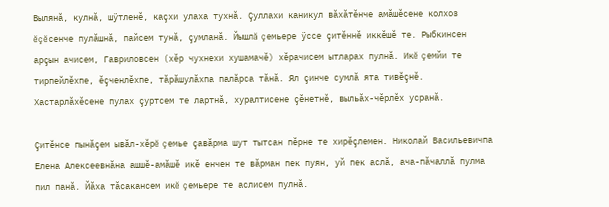Вылянă, кулнă, шÿтленĕ, каçхи улаха тухнă. Çуллахи каникул вăхăтĕнче амăшĕсене колхоз ĕçĕсенче пулăшнă, пайсем тунă, çумланă. Йышлă çемьере ÿссе çитĕннĕ иккĕшĕ те. Рыбкинсен арçын ачисем, Гавриловсен (хĕр чухнехи хушамачĕ) хĕрачисем ытларах пулнă. Икĕ çемйи те тирпейлĕхпе, ĕçченлĕхпе, тăрăшулăхпа палăрса тăнă. Ял çинче сумлă ята тивĕçнĕ. Хастарлăхĕсене пулах çуртсем те лартнă, хуралтисене çĕнетнĕ, выльăх-чĕрлĕх усранă.

Çитĕнсе пынăçем ывăл-хĕрĕ çемье çавăрма шут тытсан пĕрне те хирĕçлемен. Николай Васильевичпа Елена Алексеевнăна ашшĕ-амăшĕ икĕ енчен те вăрман пек пуян, уй пек аслă, ача-пăчаллă пулма пил панă. Йăха тăсакансем икĕ çемьере те аслисем пулнă.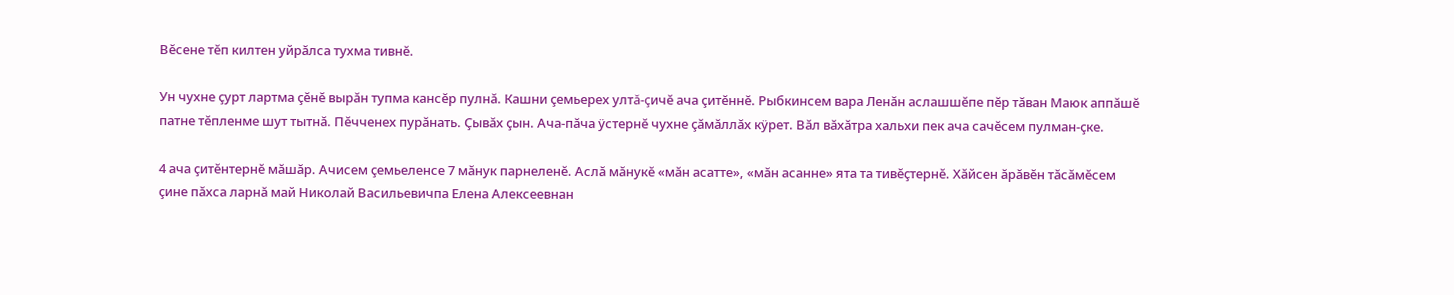Вĕсене тĕп килтен уйрăлса тухма тивнĕ.

Ун чухне çурт лартма çĕнĕ вырăн тупма кансĕр пулнă. Кашни çемьерех ултă-çичĕ ача çитĕннĕ. Рыбкинсем вара Ленăн аслашшĕпе пĕр тăван Маюк аппăшĕ патне тĕпленме шут тытнă. Пĕчченех пурăнать. Çывăх çын. Ача-пăча ÿстернĕ чухне çăмăллăх кÿрет. Вăл вăхăтра хальхи пек ача сачĕсем пулман-çке.

4 ача çитĕнтернĕ мăшăр. Ачисем çемьеленсе 7 мăнук парнеленĕ. Аслă мăнукĕ «мăн асатте», «мăн асанне» ята та тивĕçтернĕ. Хăйсен ăрăвĕн тăсăмĕсем çине пăхса ларнă май Николай Васильевичпа Елена Алексеевнан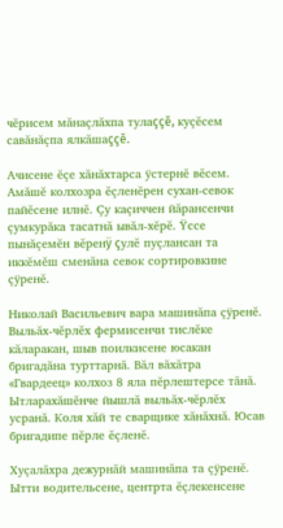чĕрисем мăнаçлăхпа тулаççĕ, куçĕсем савăнăçпа ялкăшаççĕ.

Ачисене ĕçе хăнăхтарса ÿстернĕ вĕсем. Амăшĕ колхозра ĕçленĕрен сухан-севок пайĕсене илнĕ. Çу каçиччен йăрансенчи çумкурăка тасатнă ывăл-хĕрĕ. Ÿссе пынăçемĕн вĕренÿ çулĕ пуçлансан та иккĕмĕш сменăна севок сортировкине çÿренĕ.

Николай Васильевич вара машинăпа çÿренĕ. Выльăх-чĕрлĕх фермисенчи тислĕке кăларакан, шыв поилкисене юсакан бригадăна турттарнă. Вăл вăхăтра «Гвардеец» колхоз 8 яла пĕрлештерсе тăнă. Ытларахăшĕнче йышлă выльăх-чĕрлĕх усранă. Коля хăй те сварщике хăнăхнă. Юсав бригадипе пĕрле ĕçленĕ.

Хуçалăхра дежурнăй машинăпа та çÿренĕ. Ытти водительсене, центрта ĕçлекенсене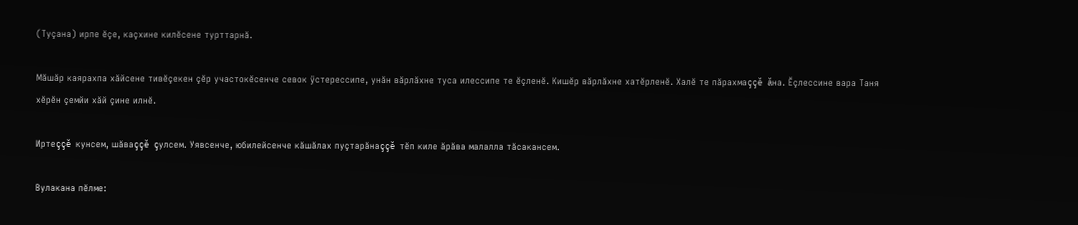(Туçана) ирпе ĕçе, каçхине килĕсене турттарнă.

Мăшăр каярахпа хăйсене тивĕçекен çĕр участокĕсенче севок ÿстерессипе, унăн вăрлăхне туса илессипе те ĕçленĕ. Кишĕр вăрлăхне хатĕрленĕ. Халĕ те пăрахмаççĕ ăна. Ĕçлессине вара Таня хĕрĕн çемйи хăй çине илнĕ.

Иртеççĕ кунсем, шăваççĕ çулсем. Уявсенче, юбилейсенче кăшăлах пуçтарăнаççĕ тĕп киле ăрăва малалла тăсакансем.

Вулакана пĕлме: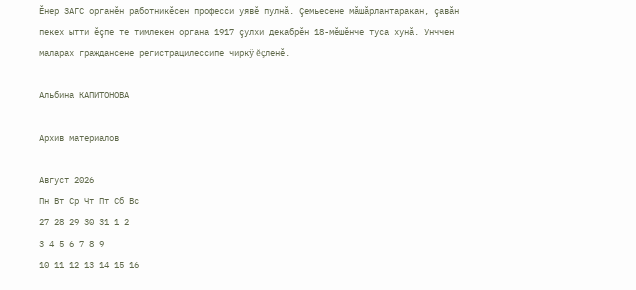Ĕнер ЗАГС органĕн работникĕсен професси уявĕ пулнă. Çемьесене мăшăрлантаракан, çавăн пекех ытти ĕçпе те тимлекен органа 1917 çулхи декабрĕн 18-мĕшĕнче туса хунă. Унччен маларах граждансене регистрацилессипе чиркÿ ĕçленĕ.

Альбина КАПИТОНОВА

Архив материалов

Август 2026
Пн Вт Ср Чт Пт Сб Вс
27 28 29 30 31 1 2
3 4 5 6 7 8 9
10 11 12 13 14 15 16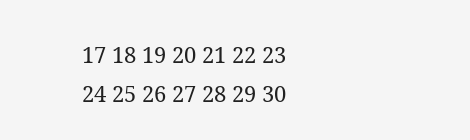17 18 19 20 21 22 23
24 25 26 27 28 29 30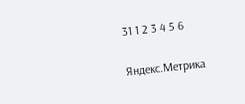31 1 2 3 4 5 6

Яндекс.Метрика